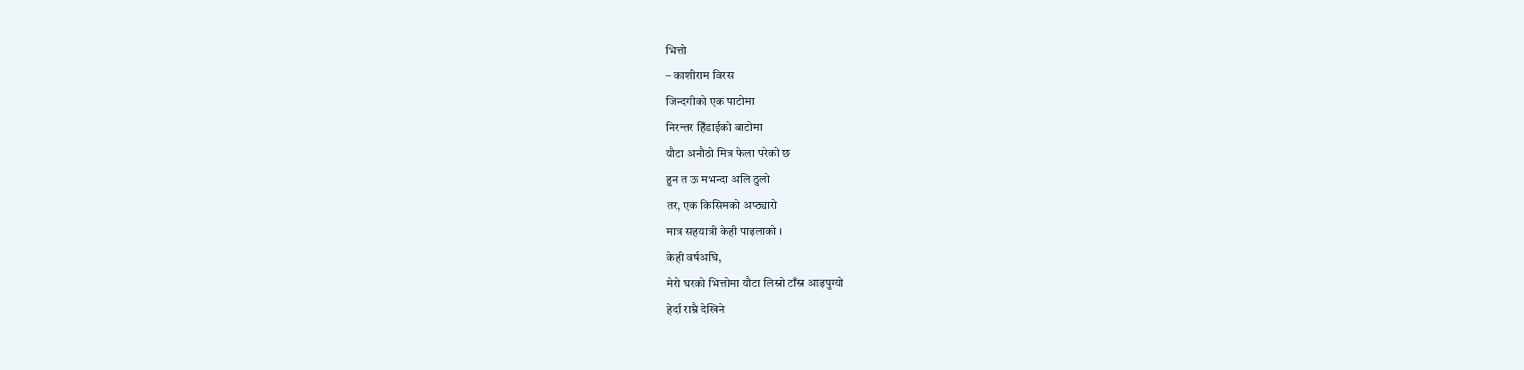भित्तो
– काशीराम विरस
जिन्दगीको एक पाटोमा
निरन्तर हिँडाईको बाटोमा
यौटा अनौठो मित्र फेला परेको छ
हुन त ऊ मभन्दा अलि ठुलो
तर, एक किसिमको अप्ठ्यारो
मात्र सहयात्री केही पाइलाको ।
केही वर्षअघि,
मेरो घरको भित्तोमा यौटा लिस्नो टाँस्न आइपुग्यो
हेर्दा राम्रै देखिने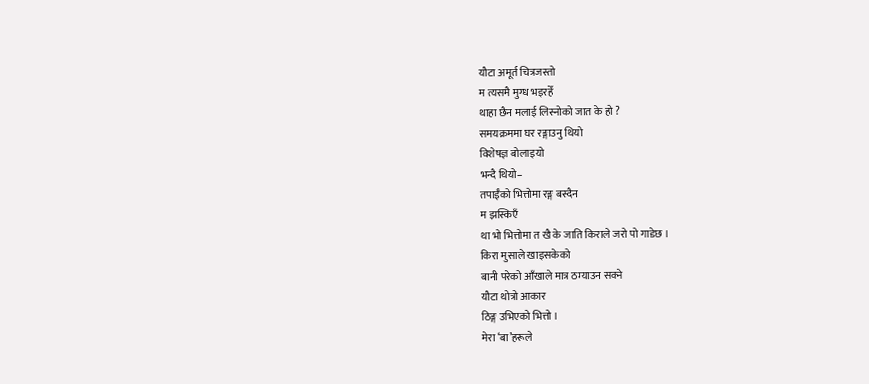यौटा अमूर्त चित्रजस्तो
म त्यसमै मुग्ध भइरहेँ
थाहा छैन मलाई लिस्नोको जात के हो ?
समयक्रममा घर रङ्गाउनु थियो
विशेषज्ञ बोलाइयो
भन्दै थियो–
तपाईँको भित्तोमा रङ्ग बस्दैन
म झस्किएँ
था भो भित्तोमा त खै के जाति किराले जरो पो गाडेछ ।
किरा मुसाले खाइसकेको
बानी परेको आँखाले मात्र ठम्याउन सक्ने
यौटा थोत्रो आकार
ठिङ्ग उभिएको भित्तो ।
मेरा ‘बा’हरूले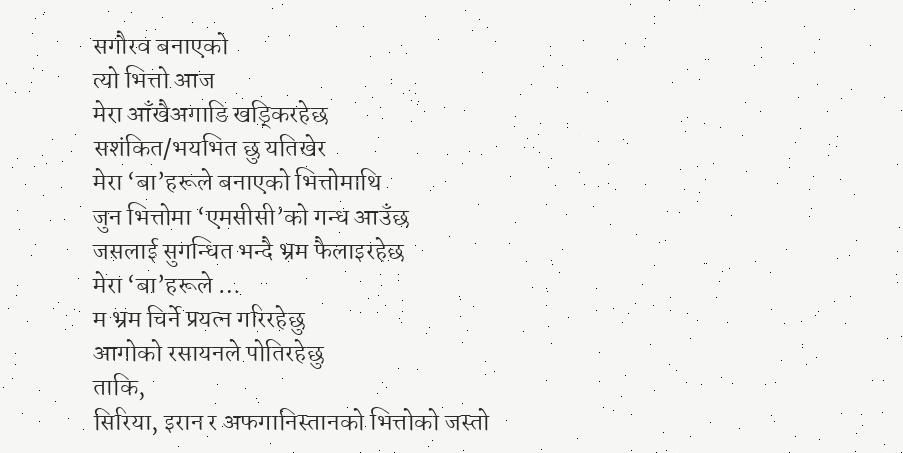सगौरव बनाएको
त्यो भित्तो आज
मेरा आँखैअगाडि खड्किरहेछ
सशंकित/भयभित छु यतिखेर
मेरा ‘बा’हरूले बनाएको भित्तोमाथि
जुन भित्तोमा ‘एमसीसी’को गन्ध आउँछ
जसलाई सुगन्धित भन्दै भ्रम फैलाइरहेछ
मेरा ‘बा’हरूले …
म भ्रम चिर्ने प्रयत्न गरिरहेछु
आगोको रसायनले पोतिरहेछु
ताकि,
सिरिया, इरान र अफगानिस्तानको भित्तोको जस्तो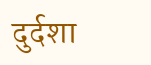दुर्दशा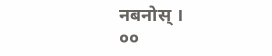नबनोस् ।
००